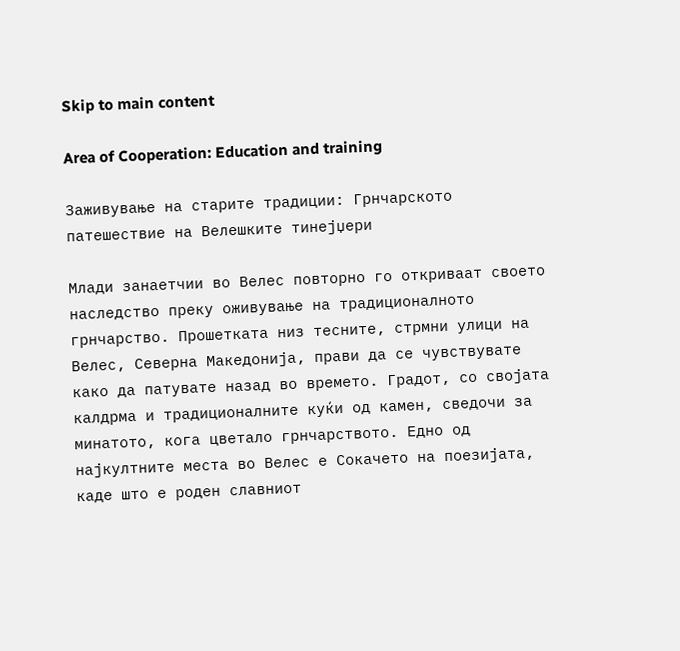Skip to main content

Area of Cooperation: Education and training

Заживување на старите традиции: Грнчарското патешествие на Велешките тинејџери

Млади занаетчии во Велес повторно го откриваат своето наследство преку оживување на традиционалното грнчарство. Прошетката низ тесните, стрмни улици на Велес, Северна Македонија, прави да се чувствувате како да патувате назад во времето. Градот, со својата калдрма и традиционалните куќи од камен, сведочи за минатото, кога цветало грнчарството. Едно од најкултните места во Велес е Сокачето на поезијата, каде што е роден славниот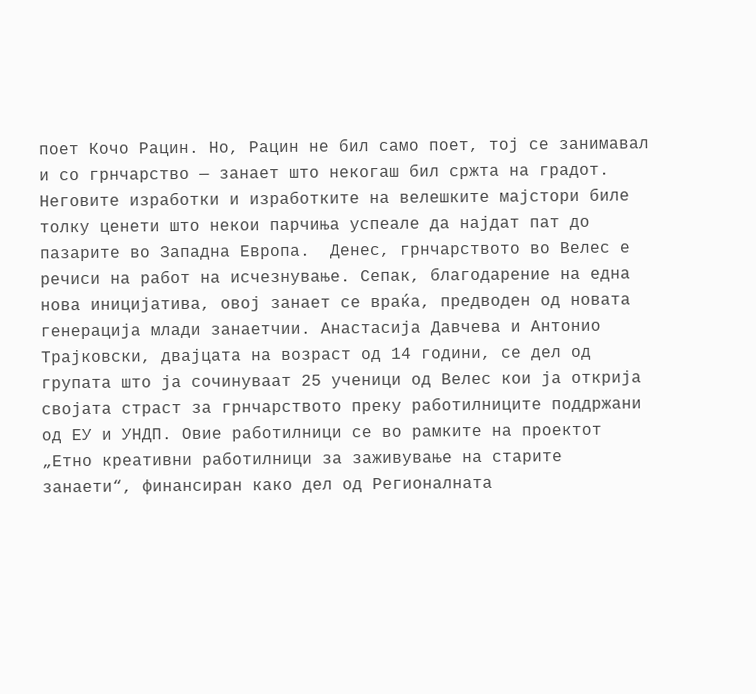поет Кочо Рацин. Но, Рацин не бил само поет, тој се занимавал и со грнчарство — занает што некогаш бил сржта на градот. Неговите изработки и изработките на велешките мајстори биле толку ценети што некои парчиња успеале да најдат пат до пазарите во Западна Европа.  Денес, грнчарството во Велес е речиси на работ на исчезнување. Сепак, благодарение на една нова иницијатива, овој занает се враќа, предводен од новата генерација млади занаетчии. Анастасија Давчева и Антонио Трајковски, двајцата на возраст од 14 години, се дел од групата што ја сочинуваат 25 ученици од Велес кои ја открија својата страст за грнчарството преку работилниците поддржани од ЕУ и УНДП. Овие работилници се во рамките на проектот „Етно креативни работилници за заживување на старите занаети“, финансиран како дел од Регионалната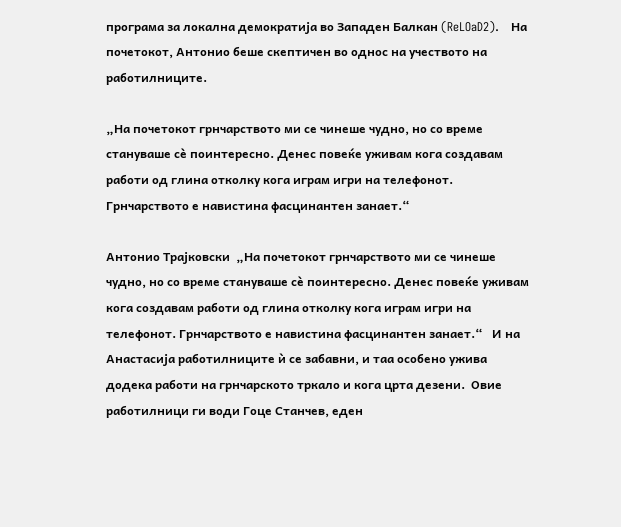програма за локална демократија во Западен Балкан (ReLOaD2).   На почетокот, Антонио беше скептичен во однос на учеството на работилниците.

„На почетокот грнчарството ми се чинеше чудно, но со време стануваше сè поинтересно. Денес повеќе уживам кога создавам работи од глина отколку кога играм игри на телефонот. Грнчарството е навистина фасцинантен занает.“

Антонио Трајковски  „На почетокот грнчарството ми се чинеше чудно, но со време стануваше сè поинтересно. Денес повеќе уживам кога создавам работи од глина отколку кога играм игри на телефонот. Грнчарството е навистина фасцинантен занает.“   И на Анастасија работилниците ѝ се забавни, и таа особено ужива додека работи на грнчарското тркало и кога црта дезени.  Овие работилници ги води Гоце Станчев, еден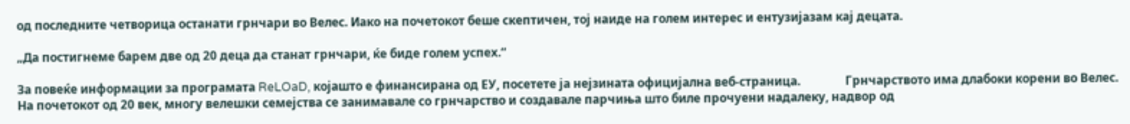од последните четворица останати грнчари во Велес. Иако на почетокот беше скептичен, тој наиде на голем интерес и ентузијазам кај децата.

„Да постигнеме барем две од 20 деца да станат грнчари, ќе биде голем успех.“

За повеќе информации за програмата ReLOaD, којашто е финансирана од ЕУ, посетете ја нејзината официјална веб-страница.               Грнчарството има длабоки корени во Велес. На почетокот од 20 век, многу велешки семејства се занимавале со грнчарство и создавале парчиња што биле прочуени надалеку, надвор од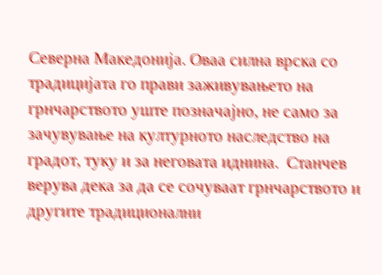Северна Македонија. Оваа силна врска со традицијата го прави заживувањето на грнчарството уште позначајно, не само за зачувување на културното наследство на градот, туку и за неговата иднина.  Станчев верува дека за да се сочуваат грнчарството и другите традиционални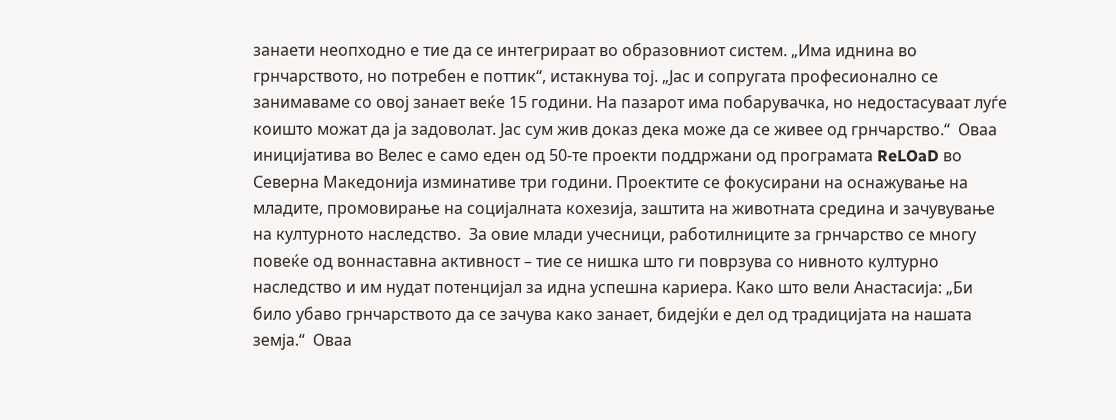занаети неопходно е тие да се интегрираат во образовниот систем. „Има иднина во грнчарството, но потребен е поттик“, истакнува тој. „Јас и сопругата професионално се занимаваме со овој занает веќе 15 години. На пазарот има побарувачка, но недостасуваат луѓе коишто можат да ја задоволат. Јас сум жив доказ дека може да се живее од грнчарство.“  Оваа иницијатива во Велес е само еден од 50-те проекти поддржани од програмата ReLOaD во Северна Македонија изминативе три години. Проектите се фокусирани на оснажување на младите, промовирање на социјалната кохезија, заштита на животната средина и зачувување на културното наследство.  За овие млади учесници, работилниците за грнчарство се многу повеќе од воннаставна активност – тие се нишка што ги поврзува со нивното културно наследство и им нудат потенцијал за идна успешна кариера. Како што вели Анастасија: „Би било убаво грнчарството да се зачува како занает, бидејќи е дел од традицијата на нашата земја.“  Оваа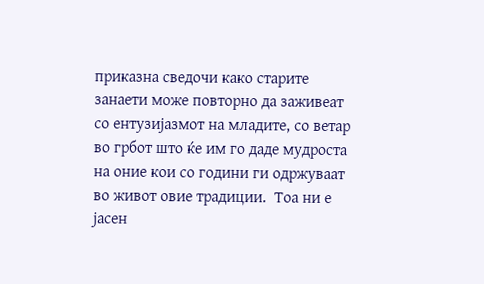приказна сведочи како старите занаети може повторно да заживеат со ентузијазмот на младите, со ветар во грбот што ќе им го даде мудроста на оние кои со години ги одржуваат во живот овие традиции.  Тоа ни е јасен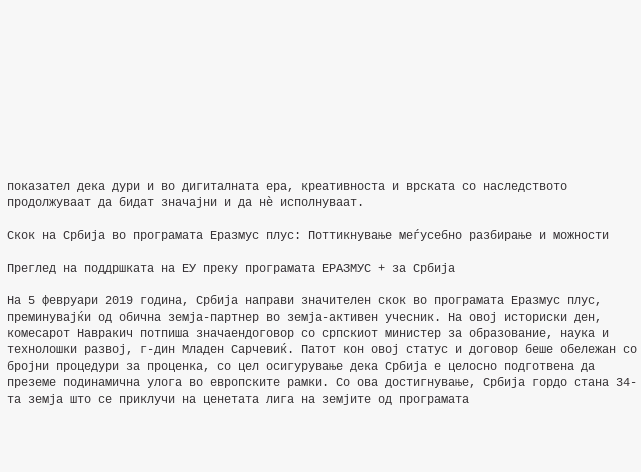показател дека дури и во дигиталната ера, креативноста и врската со наследството продолжуваат да бидат значајни и да нè исполнуваат.

Скок на Србија во програмата Еразмус плус: Поттикнување меѓусебно разбирање и можности

Преглед на поддршката на ЕУ преку програмата ЕРАЗМУС + за Србија

На 5 февруари 2019 година, Србија направи значителен скок во програмата Еразмус плус, преминувајќи од обична земја-партнер во земја-активен учесник. На овој историски ден, комесарот Навракич потпиша значаендоговор со српскиот министер за образование, наука и технолошки развој, г-дин Младен Сарчевиќ. Патот кон овој статус и договор беше обележан со бројни процедури за проценка, со цел осигурување дека Србија е целосно подготвена да преземе подинамична улога во европските рамки. Со ова достигнување, Србија гордо стана 34-та земја што се приклучи на ценетата лига на земјите од програмата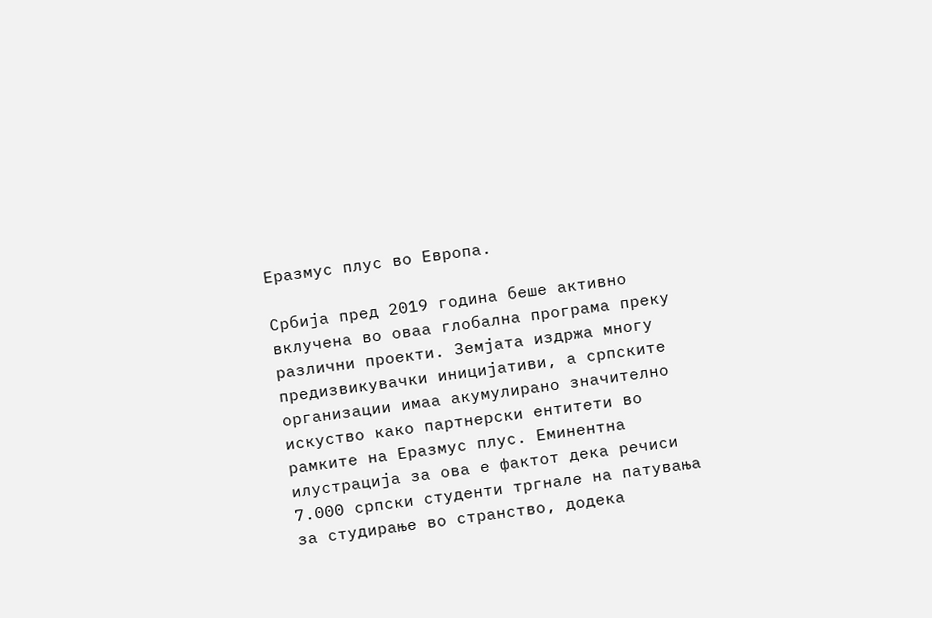Еразмус плус во Европа.

Србија пред 2019 година беше активно вклучена во оваа глобална програма преку различни проекти. Земјата издржа многу предизвикувачки иницијативи, а српските организации имаа акумулирано значително искуство како партнерски ентитети во рамките на Еразмус плус. Еминентна илустрација за ова е фактот дека речиси 7.000 српски студенти тргнале на патувања за студирање во странство, додека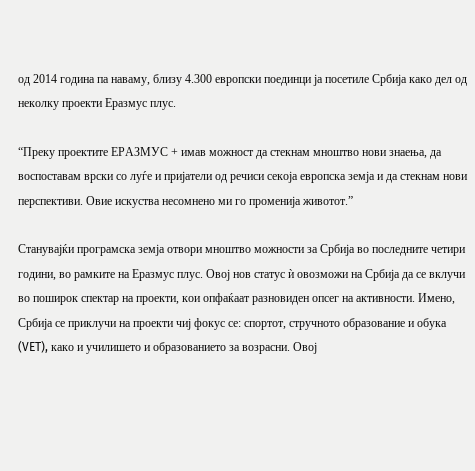од 2014 година па наваму, близу 4.300 европски поединци ја посетиле Србија како дел од неколку проекти Еразмус плус.

“Преку проектите ЕРАЗМУС + имав можност да стекнам мноштво нови знаења, да воспоставам врски со луѓе и пријатели од речиси секоја европска земја и да стекнам нови перспективи. Овие искуства несомнено ми го променија животот.”

Станувајќи програмска земја отвори мноштво можности за Србија во последните четири години, во рамките на Еразмус плус. Овој нов статус ѝ овозможи на Србија да се вклучи во поширок спектар на проекти, кои опфаќаат разновиден опсег на активности. Имено, Србија се приклучи на проекти чиј фокус се: спортот, стручното образование и обука (VET), како и училишето и образованието за возрасни. Овој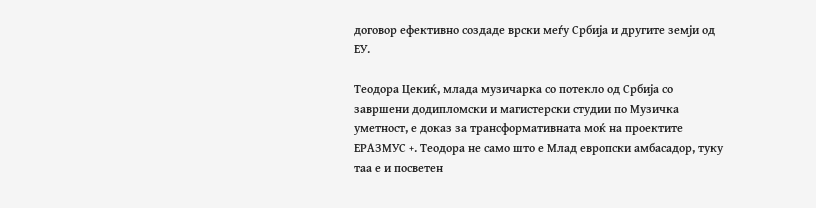договор ефективно создаде врски меѓу Србија и другите земји од ЕУ.

Теодора Цекиќ, млада музичарка со потекло од Србија со завршени додипломски и магистерски студии по Музичка уметност, е доказ за трансформативната моќ на проектите ЕРАЗМУС +. Теодора не само што е Млад европски амбасадор, туку таа е и посветен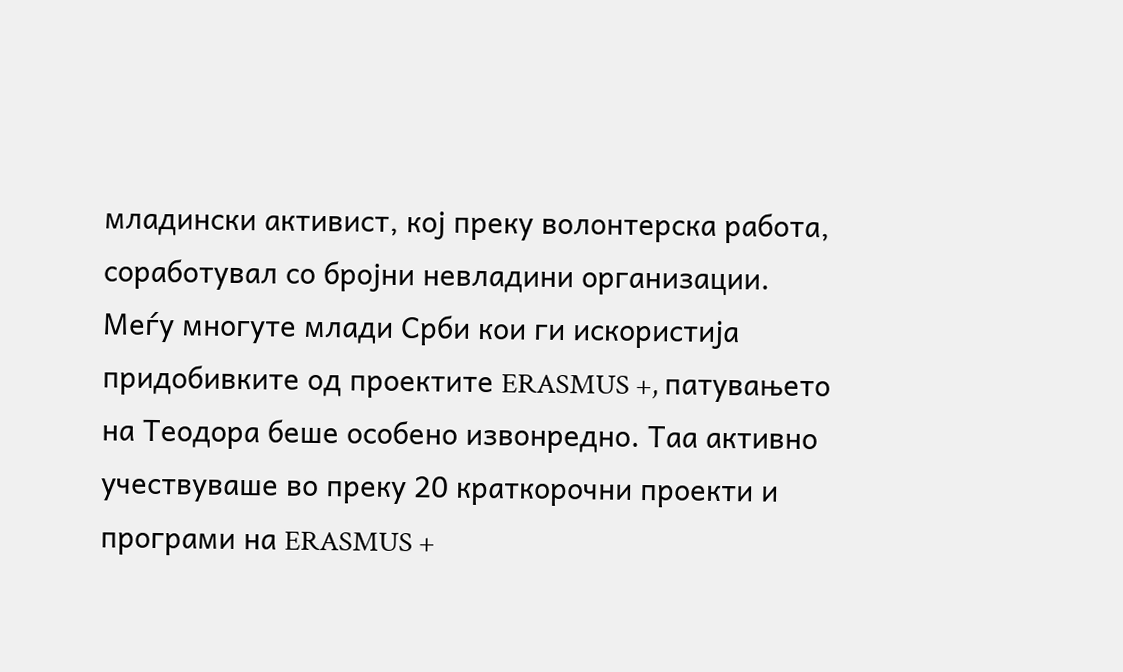младински активист, кој преку волонтерска работа, соработувал со бројни невладини организации. Меѓу многуте млади Срби кои ги искористија придобивките од проектите ERASMUS +, патувањето на Теодора беше особено извонредно. Таа активно учествуваше во преку 20 краткорочни проекти и програми на ERASMUS +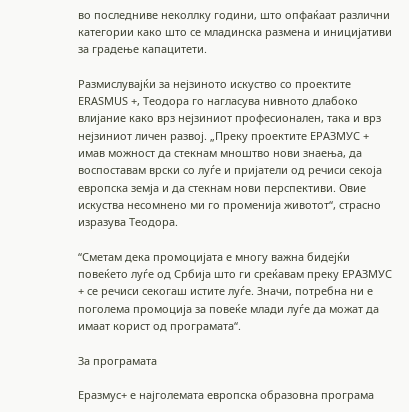во последниве неколлку години, што опфаќаат различни категории како што се младинска размена и иницијативи за градење капацитети.

Размислувајќи за нејзиното искуство со проектите ERASMUS +, Теодора го нагласува нивното длабоко влијание како врз нејзиниот професионален, така и врз нејзиниот личен развој. „Преку проектите ЕРАЗМУС + имав можност да стекнам мноштво нови знаења, да воспоставам врски со луѓе и пријатели од речиси секоја европска земја и да стекнам нови перспективи. Овие искуства несомнено ми го променија животот“, страсно изразува Теодора.

“Сметам дека промоцијата е многу важна бидејќи повеќето луѓе од Србија што ги среќавам преку ЕРАЗМУС + се речиси секогаш истите луѓе. Значи, потребна ни е поголема промоција за повеќе млади луѓе да можат да имаат корист од програмата“.

За програмата

Еразмус+ е најголемата европска образовна програма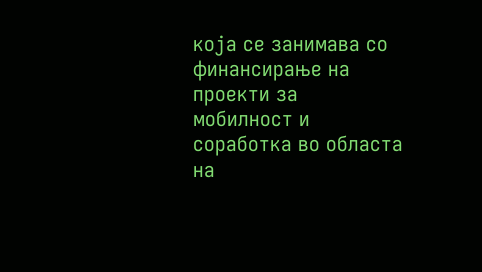која се занимава со финансирање на проекти за мобилност и соработка во областа на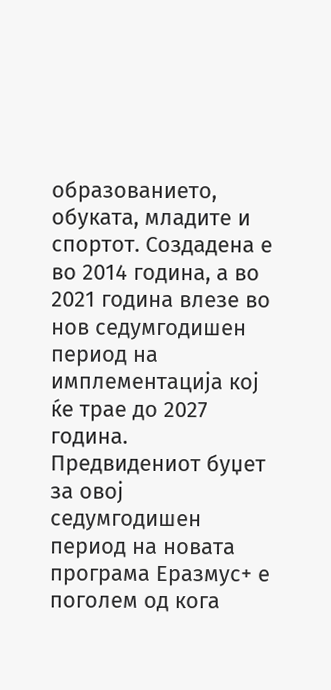образованието, обуката, младите и спортот. Создадена е во 2014 година, а во 2021 година влезе во нов седумгодишен период на имплементација кој ќе трае до 2027 година. Предвидениот буџет за овој седумгодишен период на новата програма Еразмус+ е поголем од кога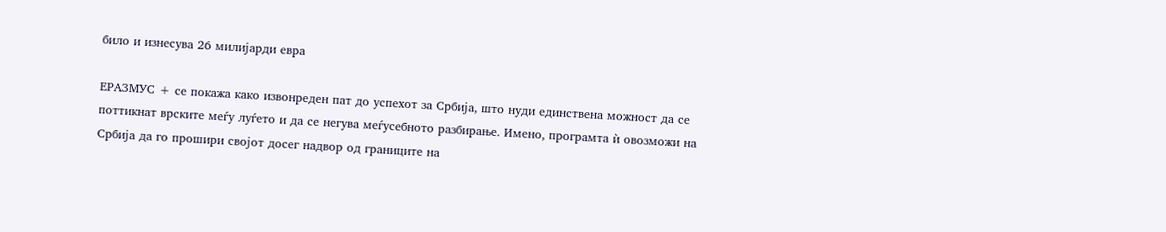било и изнесува 26 милијарди евра

ЕРАЗМУС + се покажа како извонреден пат до успехот за Србија, што нуди единствена можност да се поттикнат врските меѓу луѓето и да се негува меѓусебното разбирање. Имено, програмта ѝ овозможи на Србија да го прошири својот досег надвор од границите на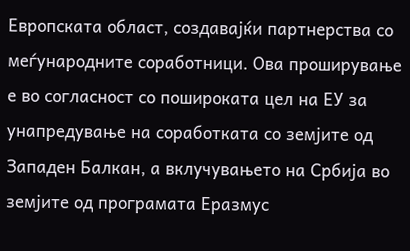Европската област, создавајќи партнерства со меѓународните соработници. Ова проширување е во согласност со пошироката цел на ЕУ за унапредување на соработката со земјите од Западен Балкан, а вклучувањето на Србија во земјите од програмата Еразмус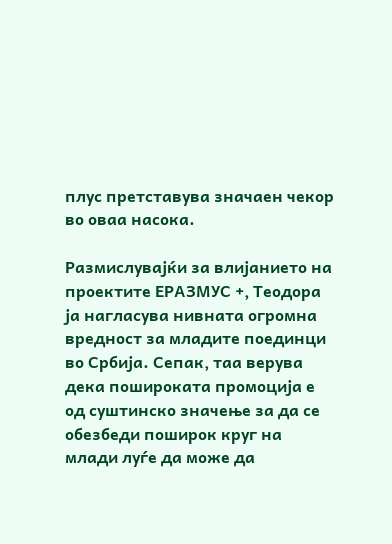плус претставува значаен чекор во оваа насока.

Размислувајќи за влијанието на проектите ЕРАЗМУС +, Теодора ја нагласува нивната огромна вредност за младите поединци во Србија. Сепак, таа верува дека пошироката промоција е од суштинско значење за да се обезбеди поширок круг на млади луѓе да може да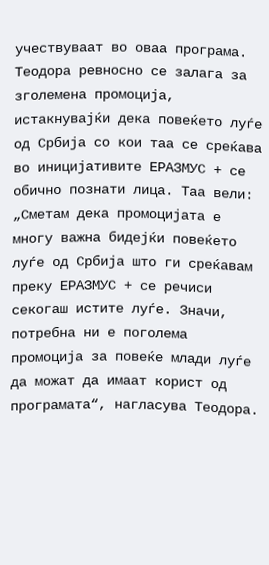учествуваат во оваа програма. Теодора ревносно се залага за зголемена промоција, истакнувајќи дека повеќето луѓе од Србија со кои таа се среќава во иницијативите ЕРАЗМУС + се обично познати лица. Таа вели: „Сметам дека промоцијата е многу важна бидејќи повеќето луѓе од Србија што ги среќавам преку ЕРАЗМУС + се речиси секогаш истите луѓе. Значи, потребна ни е поголема промоција за повеќе млади луѓе да можат да имаат корист од програмата“, нагласува Теодора.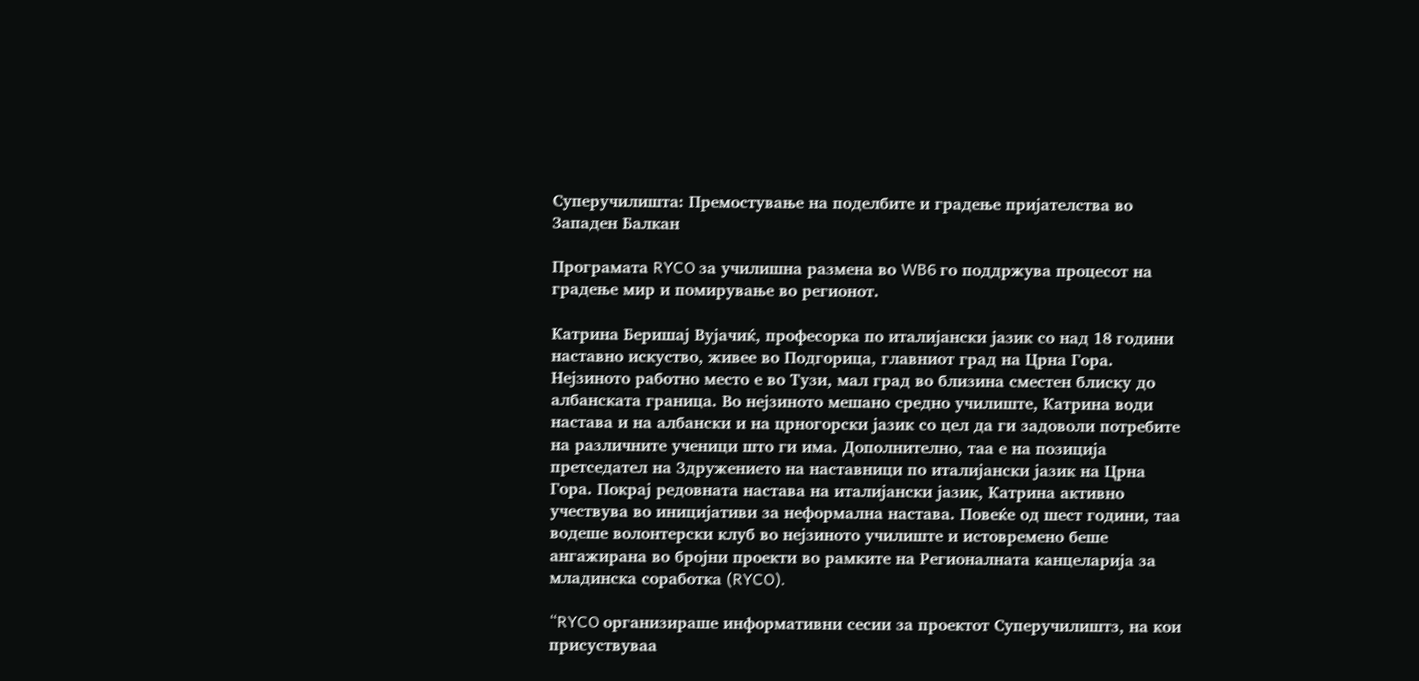Суперучилишта: Премостување на поделбите и градење пријателства во Западен Балкан

Програмата RYCO за училишна размена во WB6 го поддржува процесот на градење мир и помирување во регионот.

Катрина Беришај Вујачиќ, професорка по италијански јазик со над 18 години наставно искуство, живее во Подгорица, главниот град на Црна Гора. Нејзиното работно место е во Тузи, мал град во близина сместен блиску до албанската граница. Во нејзиното мешано средно училиште, Катрина води настава и на албански и на црногорски јазик со цел да ги задоволи потребите на различните ученици што ги има. Дополнително, таа е на позиција претседател на Здружението на наставници по италијански јазик на Црна Гора. Покрај редовната настава на италијански јазик, Катрина активно учествува во иницијативи за неформална настава. Повеќе од шест години, таа водеше волонтерски клуб во нејзиното училиште и истовремено беше ангажирана во бројни проекти во рамките на Регионалната канцеларија за младинска соработка (RYCO).

“RYCO организираше информативни сесии за проектот Суперучилиштз, на кои присуствуваа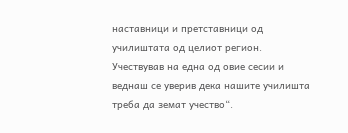наставници и претставници од училиштата од целиот регион. Учествував на една од овие сесии и веднаш се уверив дека нашите училишта треба да земат учество“.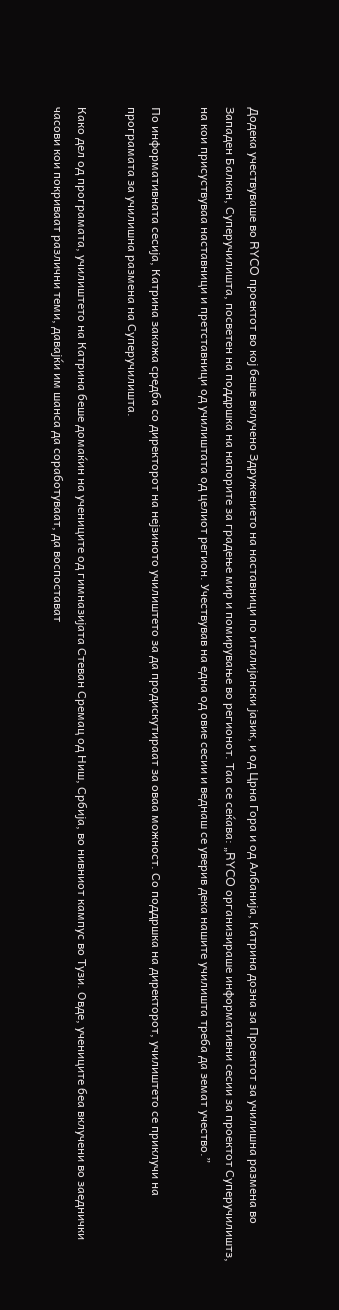Додека учествуваше во RYCO проектот во кој беше вклучено Здружението на наставници по италијански јазик, и од Црна Гора и од Албанија, Катрина дозна за Проектот за училишна размена во Западен Балкан, Суперучилишта, посветен на поддршка на напорите за градење мир и помирување во регионот. Таа се сеќава: „RYCO организираше информативни сесии за проектот Суперучилиштз, на кои присуствуваа наставници и претставници од училиштата од целиот регион. Учествував на една од овие сесии и веднаш се уверив дека нашите училишта треба да земат учество.”

По информативната сесија, Катрина закажа средба со директорот на нејзиното училиштето за да продискутираат за оваа можност. Со поддршка на директорот, училиштето се приклучи на програмата за училишна размена на Суперучилишта.

Како дел од програмата, училиштето на Катрина беше домаќин на учениците од гимназијата Стеван Сремац од Ниш, Србија, во нивниот кампус во Тузи. Овде, учениците беа вклучени во заеднички часови кои покриваат различни теми, давајќи им шанса да соработуваат, да воспостават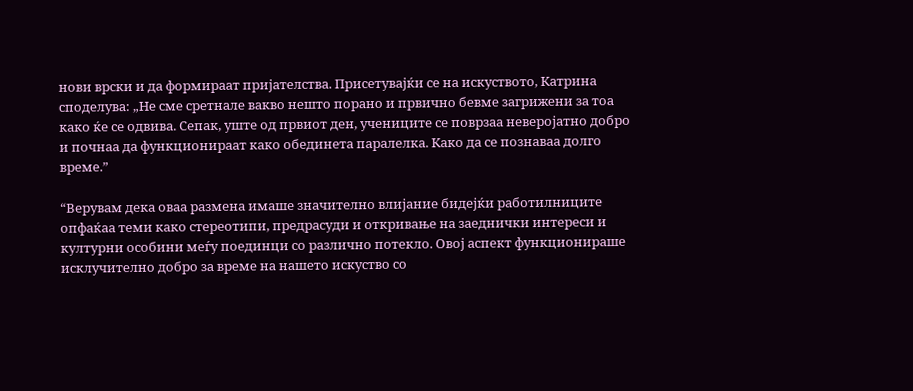нови врски и да формираат пријателства. Присетувајќи се на искуството, Катрина споделува: „Не сме сретнале вакво нешто порано и првично бевме загрижени за тоа како ќе се одвива. Сепак, уште од првиот ден, учениците се поврзаа неверојатно добро и почнаа да функционираат како обединета паралелка. Како да се познаваа долго време.”

“Верувам дека оваа размена имаше значително влијание бидејќи работилниците опфаќаа теми како стереотипи, предрасуди и откривање на заеднички интереси и културни особини меѓу поединци со различно потекло. Овој аспект функционираше исклучително добро за време на нашето искуство со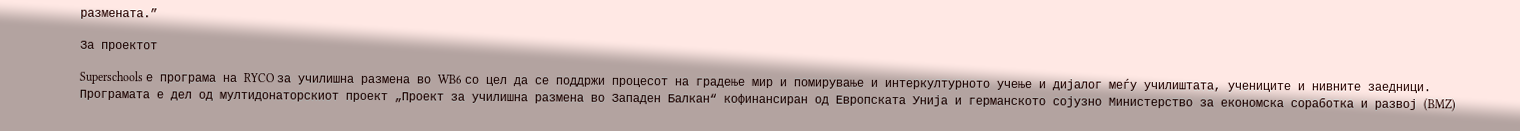размената.”

За проектот

Superschools е програма на RYCO за училишна размена во WB6 со цел да се поддржи процесот на градење мир и помирување и интеркултурното учење и дијалог меѓу училиштата, учениците и нивните заедници. Програмата е дел од мултидонаторскиот проект „Проект за училишна размена во Западен Балкан“ кофинансиран од Европската Унија и германското сојузно Министерство за економска соработка и развој (BMZ)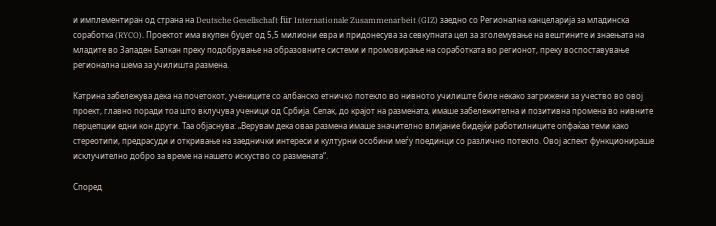и имплементиран од страна на Deutsche Gesellschaft für Internationale Zusammenarbeit (GIZ) заедно со Регионална канцеларија за младинска соработка (RYCO). Проектот има вкупен буџет од 5,5 милиони евра и придонесува за севкупната цел за зголемување на вештините и знаењата на младите во Западен Балкан преку подобрување на образовните системи и промовирање на соработката во регионот, преку воспоставување регионална шема за училишта размена.

Катрина забележува дека на почетокот, учениците со албанско етничко потекло во нивното училиште биле некако загрижени за учество во овој проект, главно поради тоа што вклучува ученици од Србија. Сепак, до крајот на размената, имаше забележителна и позитивна промена во нивните перцепции едни кон други. Таа објаснува: „Верувам дека оваа размена имаше значително влијание бидејќи работилниците опфаќаа теми како стереотипи, предрасуди и откривање на заеднички интереси и културни особини меѓу поединци со различно потекло. Овој аспект функционираше исклучително добро за време на нашето искуство со размената“.

Според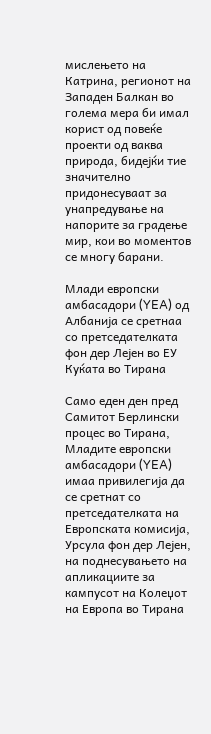мислењето на Катрина, регионот на Западен Балкан во голема мера би имал корист од повеќе проекти од ваква природа, бидејќи тие значително придонесуваат за унапредување на напорите за градење мир, кои во моментов се многу барани.

Млади европски амбасадори (YEA) од Албанија се сретнаа со претседателката фон дер Лејен во ЕУ Куќата во Тирана

Само еден ден пред Самитот Берлински процес во Тирана, Младите европски амбасадори (YEA) имаа привилегија да се сретнат со претседателката на Европската комисија, Урсула фон дер Лејен, на поднесувањето на апликациите за кампусот на Колеџот на Европа во Тирана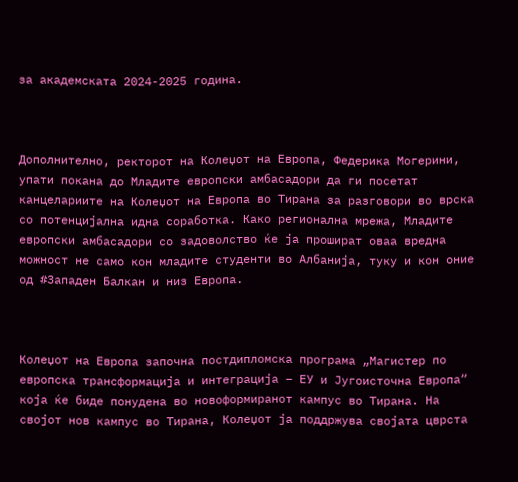за академската 2024-2025 година.



Дополнително, ректорот на Колеџот на Европа, Федерика Могерини, упати покана до Младите европски амбасадори да ги посетат канцелариите на Колеџот на Европа во Тирана за разговори во врска со потенцијална идна соработка. Како регионална мрежа, Младите европски амбасадори со задоволство ќе ја прошират оваа вредна можност не само кон младите студенти во Албанија, туку и кон оние од #Западен Балкан и низ Европа.



Колеџот на Европа започна постдипломска програма „Магистер по европска трансформација и интеграција – ЕУ и Југоисточна Европа“ која ќе биде понудена во новоформиранот кампус во Тирана. На својот нов кампус во Тирана, Колеџот ја поддржува својата цврста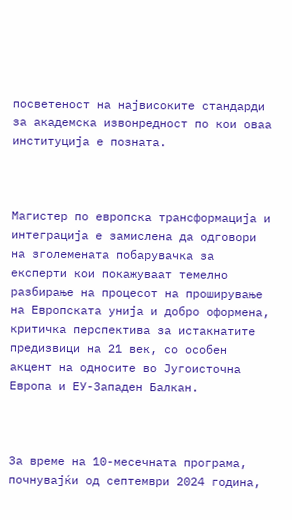посветеност на највисоките стандарди за академска извонредност по кои оваа институција е позната.



Магистер по европска трансформација и интеграција е замислена да одговори на зголемената побарувачка за експерти кои покажуваат темелно разбирање на процесот на проширување на Европската унија и добро оформена, критичка перспектива за истакнатите предизвици на 21 век, со особен акцент на односите во Југоисточна Европа и ЕУ-Западен Балкан.



За време на 10-месечната програма, почнувајќи од септември 2024 година,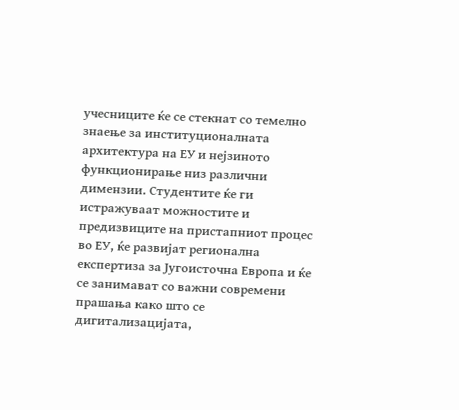учесниците ќе се стекнат со темелно знаење за институционалната архитектура на ЕУ и нејзиното функционирање низ различни димензии. Студентите ќе ги истражуваат можностите и предизвиците на пристапниот процес во ЕУ, ќе развијат регионална експертиза за Југоисточна Европа и ќе се занимават со важни современи прашања како што се дигитализацијата,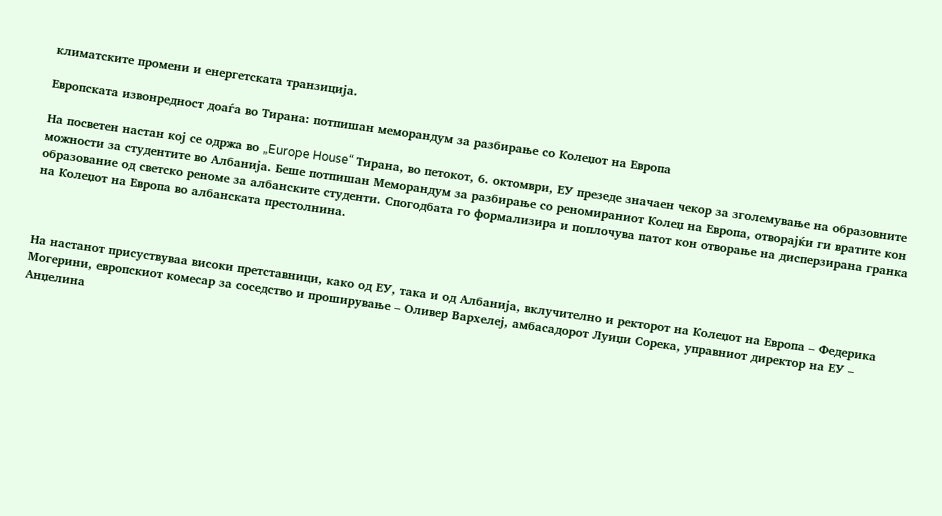климатските промени и енергетската транзиција.

Европската извонредност доаѓа во Тирана: потпишан меморандум за разбирање со Колеџот на Европа

На посветен настан кој се одржа во „Europe House“ Тирана, во петокот, 6. октомври, ЕУ презеде значаен чекор за зголемување на образовните можности за студентите во Албанија. Беше потпишан Меморандум за разбирање со реномираниот Колеџ на Европа, отворајќи ги вратите кон образование од светско реноме за албанските студенти. Спогодбата го формализира и поплочува патот кон отворање на дисперзирана гранка на Колеџот на Европа во албанската престолнина.



На настанот присуствуваа високи претставници, како од ЕУ, така и од Албанија, вклучително и ректорот на Колеџот на Европа – Федерика Могерини, европскиот комесар за соседство и проширување – Оливер Вархелеј, амбасадорот Луиџи Сорека, управниот директор на ЕУ – Анџелина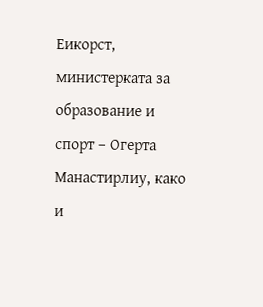Еикорст, министерката за образование и спорт – Огерта Манастирлиу, како и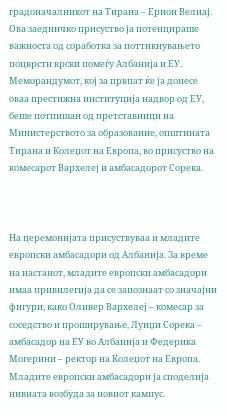градоначалникот на Тирана – Ерион Велиај. Ова заедничко присуство ја потенцираше важноста од соработка за поттикнувањето поцврсти врски помеѓу Албанија и ЕУ. Меморандумот, кој за првпат ќе ја донесе оваа престижна институција надвор од ЕУ, беше потпишан од претставници на Министерството за образование, општината Тирана и Колеџот на Европа, во присуство на комесарот Вархелеј и амбасадорот Сорека.



На церемонијата присуствуваа и младите европски амбасадори од Албанија. За време на настанот, младите европски амбасадори имаа привилегија да се запознаат со значајни фигури, како Оливер Вархелеј – комесар за соседство и проширување, Луиџи Сорека – амбасадор на ЕУ во Албанија и Федерика Могерини – ректор на Колеџот на Европа. Младите европски амбасадори ја споделија нивната возбуда за новиот кампус.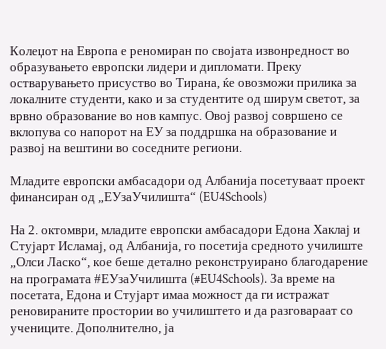Колеџот на Европа е реномиран по својата извонредност во образувањето европски лидери и дипломати. Преку остварувањето присуство во Тирана, ќе овозможи прилика за локалните студенти, како и за студентите од ширум светот, за врвно образование во нов кампус. Овој развој совршено се вклопува со напорот на ЕУ за поддршка на образование и развој на вештини во соседните региони.

Младите европски амбасадори од Албанија посетуваат проект финансиран од „ЕУзаУчилишта“ (EU4Schools)

На 2. октомври, младите европски амбасадори Едона Хаклај и Стујарт Исламај, од Албанија, го посетија средното училиште „Олси Ласко“, кое беше детално реконструирано благодарение на програмата #ЕУзаУчилишта (#EU4Schools). За време на посетата, Едона и Стујарт имаа можност да ги истражат реновираните простории во училиштето и да разговараат со учениците. Дополнително, ја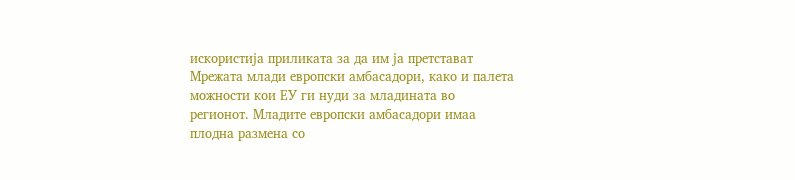искористија приликата за да им ја претстават Мрежата млади европски амбасадори, како и палета можности кои ЕУ ги нуди за младината во регионот. Младите европски амбасадори имаа плодна размена со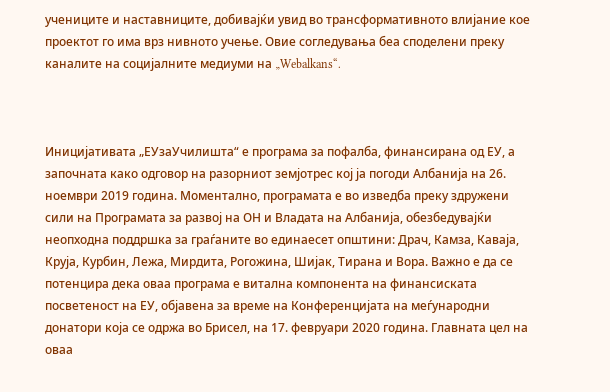учениците и наставниците, добивајќи увид во трансформативното влијание кое проектот го има врз нивното учење. Овие согледувања беа споделени преку каналите на социјалните медиуми на „Webalkans“.



Иницијативата „ЕУзаУчилишта“ е програма за пофалба, финансирана од ЕУ, а започната како одговор на разорниот земјотрес кој ја погоди Албанија на 26. ноември 2019 година. Моментално, програмата е во изведба преку здружени сили на Програмата за развој на ОН и Владата на Албанија, обезбедувајќи неопходна поддршка за граѓаните во единаесет општини: Драч, Камза, Каваја, Круја, Курбин, Лежа, Мирдита, Рогожина, Шијак, Тирана и Вора. Важно е да се потенцира дека оваа програма е витална компонента на финансиската посветеност на ЕУ, објавена за време на Конференцијата на меѓународни донатори која се одржа во Брисел, на 17. февруари 2020 година. Главната цел на оваа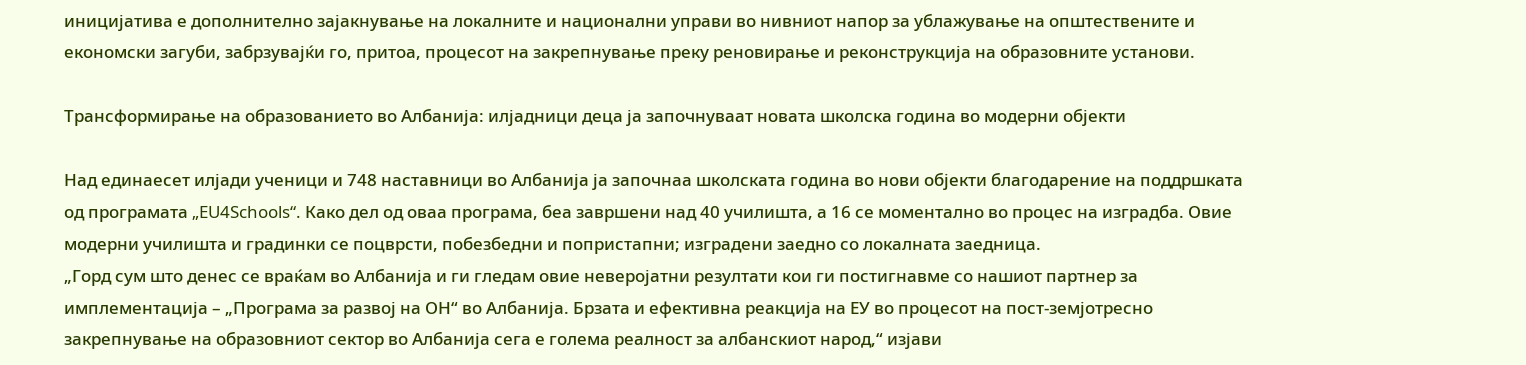иницијатива е дополнително зајакнување на локалните и национални управи во нивниот напор за ублажување на општествените и економски загуби, забрзувајќи го, притоа, процесот на закрепнување преку реновирање и реконструкција на образовните установи.

Трансформирање на образованието во Албанија: илјадници деца ја започнуваат новата школска година во модерни објекти

Над единаесет илјади ученици и 748 наставници во Албанија ја започнаа школската година во нови објекти благодарение на поддршката од програмата „EU4Schools“. Како дел од оваа програма, беа завршени над 40 училишта, а 16 се моментално во процес на изградба. Овие модерни училишта и градинки се поцврсти, побезбедни и попристапни; изградени заедно со локалната заедница.
„Горд сум што денес се враќам во Албанија и ги гледам овие неверојатни резултати кои ги постигнавме со нашиот партнер за имплементација – „Програма за развој на ОН“ во Албанија. Брзата и ефективна реакција на ЕУ во процесот на пост-земјотресно закрепнување на образовниот сектор во Албанија сега е голема реалност за албанскиот народ,“ изјави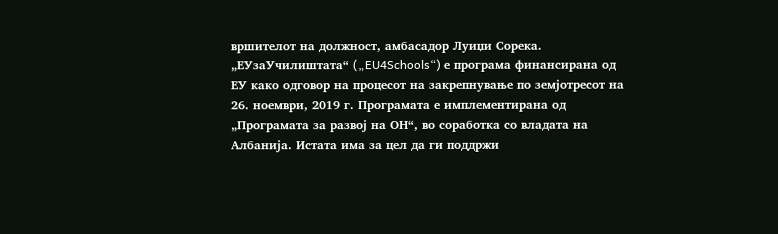вршителот на должност, амбасадор Луиџи Сорека.
„ЕУзаУчилиштата“ („EU4Schools“) е програма финансирана од ЕУ како одговор на процесот на закрепнување по земјотресот на 26. ноември, 2019 г. Програмата е имплементирана од „Програмата за развој на ОН“, во соработка со владата на Албанија. Истата има за цел да ги поддржи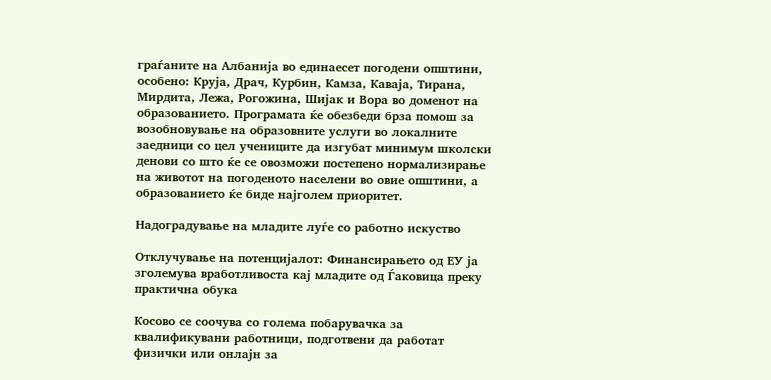граѓаните на Албанија во единаесет погодени општини, особено: Круја, Драч, Курбин, Камза, Каваја, Тирана, Мирдита, Лежа, Рогожина, Шијак и Вора во доменот на образованието. Програмата ќе обезбеди брза помош за возобновување на образовните услуги во локалните заедници со цел учениците да изгубат минимум школски денови со што ќе се овозможи постепено нормализирање на животот на погоденото населени во овие општини, а образованието ќе биде најголем приоритет.

Надоградување на младите луѓе со работно искуство

Отклучување на потенцијалот: Финансирањето од ЕУ ја зголемува вработливоста кај младите од Ѓаковица преку практична обука

Косово се соочува со голема побарувачка за квалификувани работници, подготвени да работат физички или онлајн за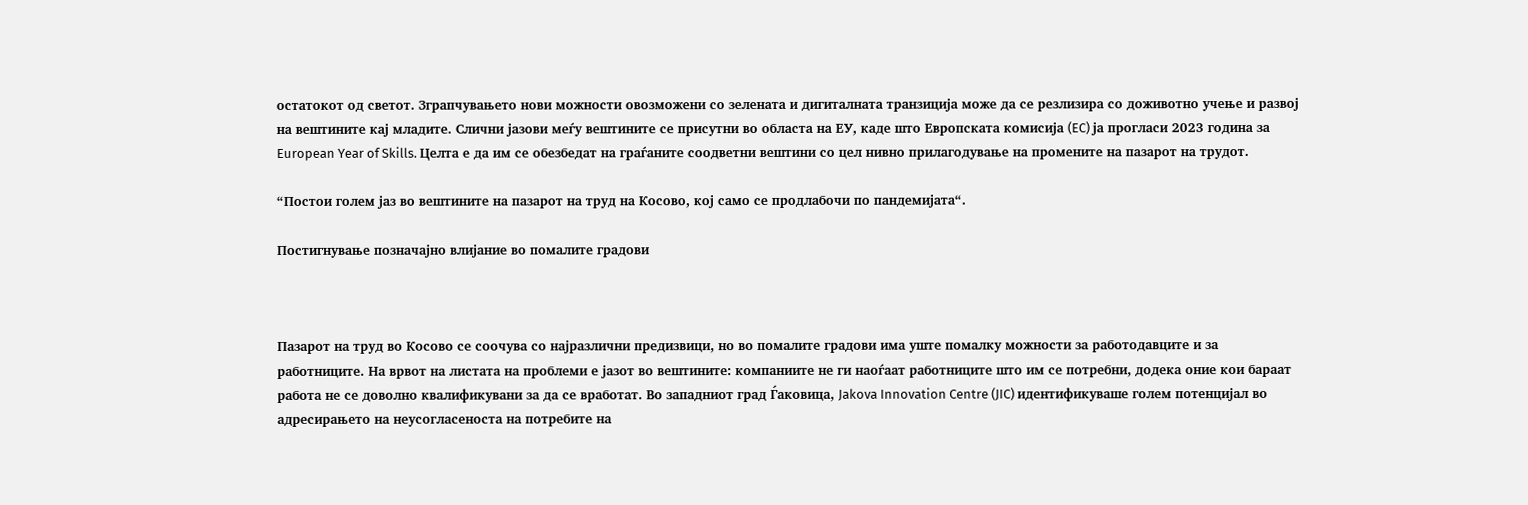остатокот од светот. Зграпчувањето нови можности овозможени со зелената и дигиталната транзиција може да се резлизира со доживотно учење и развој на вештините кај младите. Слични јазови меѓу вештините се присутни во областа на ЕУ, каде што Европската комисија (EC) ја прогласи 2023 година за European Year of Skills. Целта е да им се обезбедат на граѓаните соодветни вештини со цел нивно прилагодување на промените на пазарот на трудот.

“Постои голем јаз во вештините на пазарот на труд на Косово, кој само се продлабочи по пандемијата“.

Постигнување позначајно влијание во помалите градови



Пазарот на труд во Косово се соочува со најразлични предизвици, но во помалите градови има уште помалку можности за работодавците и за работниците. На врвот на листата на проблеми е јазот во вештините: компаниите не ги наоѓаат работниците што им се потребни, додека оние кои бараат работа не се доволно квалификувани за да се вработат. Во западниот град Ѓаковица, Jakova Innovation Centre (JIC) идентификуваше голем потенцијал во адресирањето на неусогласеноста на потребите на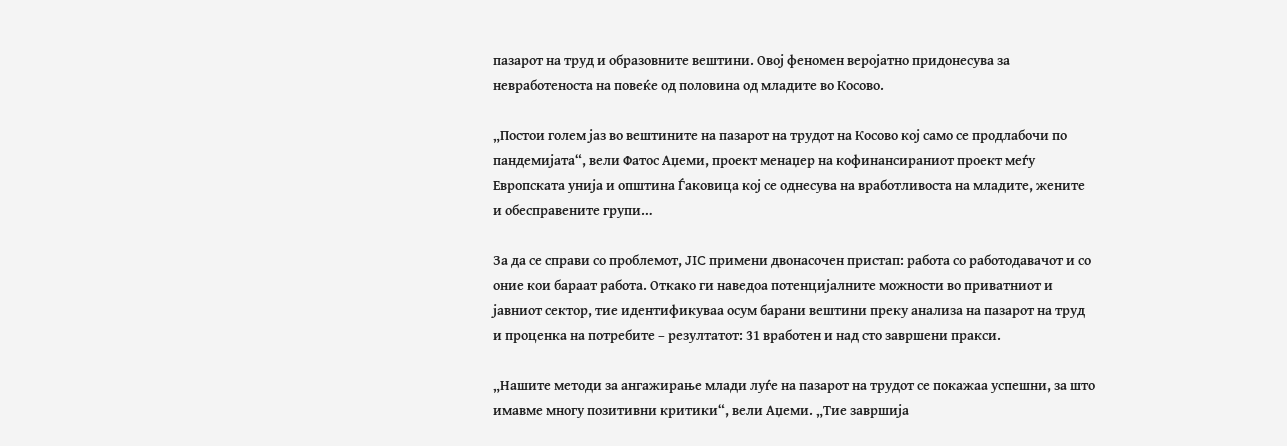пазарот на труд и образовните вештини. Овој феномен веројатно придонесува за невработеноста на повеќе од половина од младите во Косово.

„Постои голем јаз во вештините на пазарот на трудот на Косово кој само се продлабочи по пандемијата“, вели Фатос Аџеми, проект менаџер на кофинансираниот проект меѓу Европската унија и општина Ѓаковица кој се однесува на вработливоста на младите, жените и обесправените групи…

За да се справи со проблемот, JIC примени двонасочен пристап: работа со работодавачот и со оние кои бараат работа. Откако ги наведоа потенцијалните можности во приватниот и јавниот сектор, тие идентификуваа осум барани вештини преку анализа на пазарот на труд и проценка на потребите – резултатот: 31 вработен и над сто завршени пракси.

„Нашите методи за ангажирање млади луѓе на пазарот на трудот се покажаа успешни, за што имавме многу позитивни критики“, вели Аџеми. „Тие завршија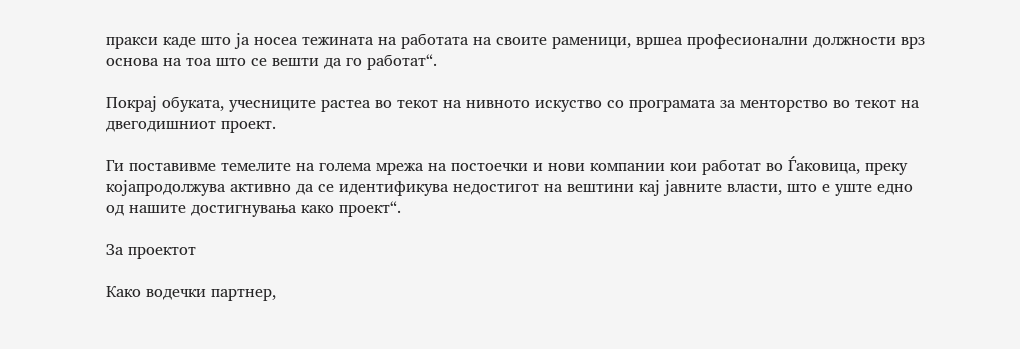пракси каде што ја носеа тежината на работата на своите раменици, вршеа професионални должности врз основа на тоа што се вешти да го работат“.

Покрај обуката, учесниците растеа во текот на нивното искуство со програмата за менторство во текот на двегодишниот проект.

Ги поставивме темелите на голема мрежа на постоечки и нови компании кои работат во Ѓаковица, преку којапродолжува активно да се идентификува недостигот на вештини кај јавните власти, што е уште едно од нашите достигнувања како проект“.

За проектот

Како водечки партнер,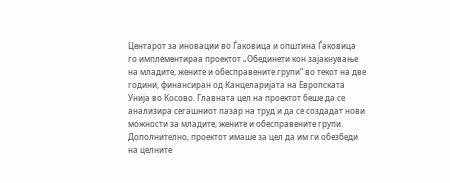Центарот за иновации во Ѓаковица и општина Ѓаковица го имплементираа проектот „Обединети кон зајакнување на младите, жените и обесправените групи“ во текот на две години, финансиран од Канцеларијата на Европската Унија во Косово. Главната цел на проектот беше да се анализира сегашниот пазар на труд и да се создадат нови можности за младите, жените и обесправените групи. Дополнително, проектот имаше за цел да им ги обезбеди на целните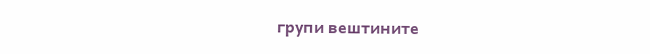групи вештините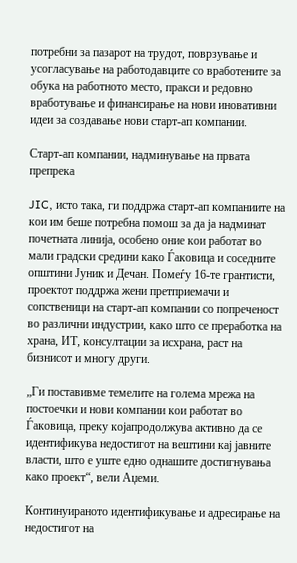потребни за пазарот на трудот, поврзување и усогласување на работодавците со вработените за обука на работното место, пракси и редовно вработување и финансирање на нови иновативни идеи за создавање нови старт-ап компании.

Старт-ап компании, надминување на првата препрека

JIC, исто така, ги поддржа старт-ап компаниите на кои им беше потребна помош за да ја надминат почетната линија, особено оние кои работат во мали градски средини како Ѓаковица и соседните општини Јуник и Дечан. Помеѓу 16-те грантисти, проектот поддржа жени претприемачи и сопственици на старт-ап компании со попреченост во различни индустрии, како што се преработка на храна, ИТ, консултации за исхрана, раст на бизнисот и многу други.

„Ги поставивме темелите на голема мрежа на постоечки и нови компании кои работат во Ѓаковица, преку којапродолжува активно да се идентификува недостигот на вештини кај јавните власти, што е уште едно однашите достигнувања како проект“, вели Аџеми.

Континуираното идентификување и адресирање на недостигот на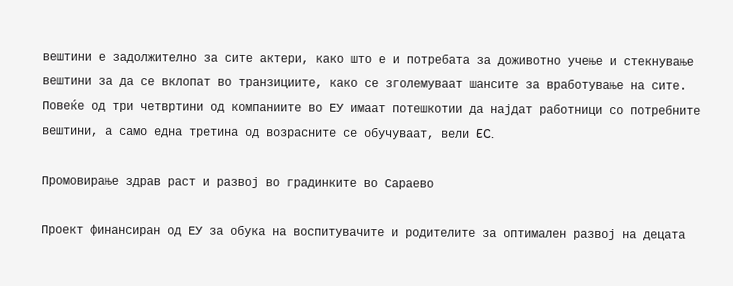вештини е задолжително за сите актери, како што е и потребата за доживотно учење и стекнување вештини за да се вклопат во транзициите, како се зголемуваат шансите за вработување на сите. Повеќе од три четвртини од компаниите во ЕУ имаат потешкотии да најдат работници со потребните вештини, а само една третина од возрасните се обучуваат, вели EC.

Промовирање здрав раст и развој во градинките во Сараево

Проект финансиран од ЕУ за обука на воспитувачите и родителите за оптимален развој на децата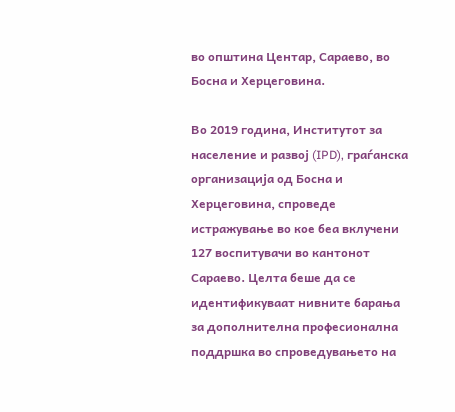во општина Центар, Сараево, во Босна и Херцеговина.

Во 2019 година, Институтот за население и развој (IPD), граѓанска организација од Босна и Херцеговина, спроведе истражување во кое беа вклучени 127 воспитувачи во кантонот Сараево. Целта беше да се идентификуваат нивните барања за дополнителна професионална поддршка во спроведувањето на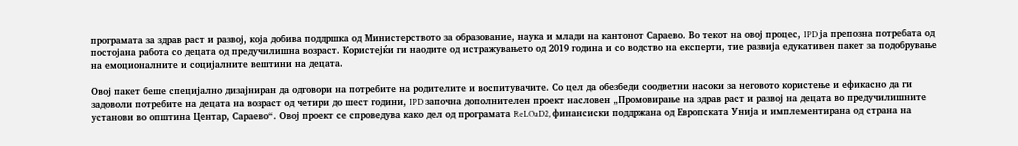програмата за здрав раст и развој, која добива поддршка од Министерството за образование, наука и млади на кантонот Сараево. Во текот на овој процес, IPD ја препозна потребата од постојана работа со децата од предучилишна возраст. Користејќи ги наодите од истражувањето од 2019 година и со водство на експерти, тие развија едукативен пакет за подобрување на емоционалните и социјалните вештини на децата.

Овој пакет беше специјално дизајниран да одговори на потребите на родителите и воспитувачите. Со цел да обезбеди соодветни насоки за неговото користење и ефикасно да ги задоволи потребите на децата на возраст од четири до шест години, IPD започна дополнителен проект насловен „Промовирање на здрав раст и развој на децата во предучилишните установи во општина Центар, Сараево“. Овој проект се спроведува како дел од програмата ReLOaD2, финансиски поддржана од Европската Унија и имплементирана од страна на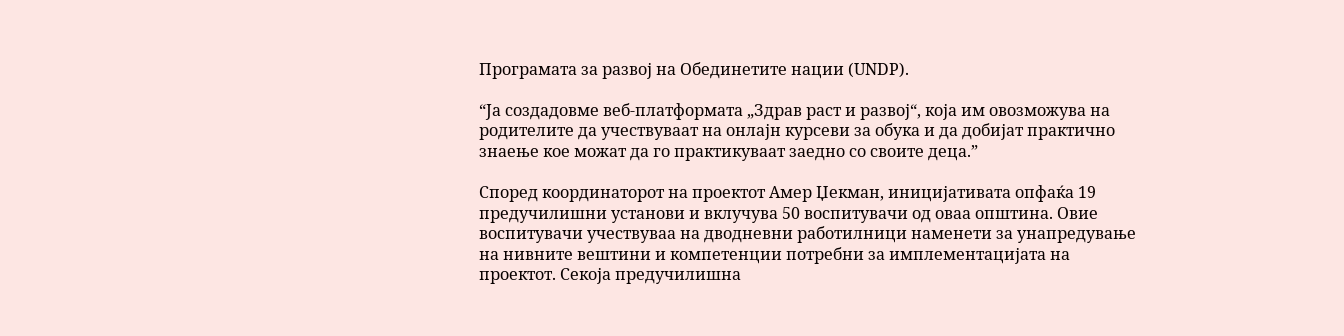Програмата за развој на Обединетите нации (UNDP).

“Ја создадовме веб-платформата „Здрав раст и развој“, која им овозможува на родителите да учествуваат на онлајн курсеви за обука и да добијат практично знаење кое можат да го практикуваат заедно со своите деца.”

Според координаторот на проектот Амер Џекман, иницијативата опфаќа 19 предучилишни установи и вклучува 50 воспитувачи од оваа општина. Овие воспитувачи учествуваа на дводневни работилници наменети за унапредување на нивните вештини и компетенции потребни за имплементацијата на проектот. Секоја предучилишна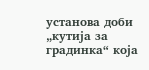установа доби „кутија за градинка“ која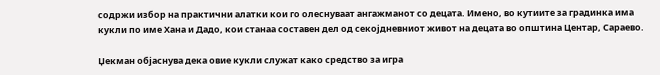содржи избор на практични алатки кои го олеснуваат ангажманот со децата. Имено, во кутиите за градинка има кукли по име Хана и Дадо, кои станаа составен дел од секојдневниот живот на децата во општина Центар, Сараево.

Џекман објаснува дека овие кукли служат како средство за игра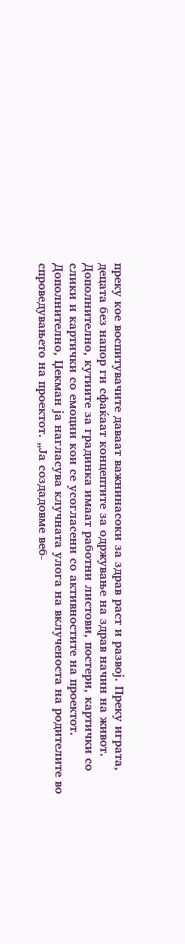преку кое воспитувачите даваат важнинасоки за здрав раст и развој. Преку играта, децата без напор ги сфаќаат концептите за одржување на здрав начин на живот. Дополнително, кутиите за градинка имаат работни листови, постери, картички со слики и картички со емоции кои се усогласени со активностите на проектот. Дополнително, Џекман ја нагласува клучната улога на вклученоста на родителите во спроведувањето на проектот. „Ја создадовме веб-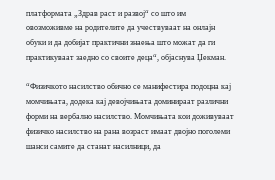платформата „Здрав раст и развој“ со што им  овозможивме на родителите да учествуваат на онлајн обуки и да добијат практични знаења што можат да ги практикуваат заедно со своите деца“, објаснува Џекман.

“Физичкото насилство обично се манифестира подоцна кај момчињата, додека кај девојчињата доминираат различни форми на вербално насилство. Момчињата кои доживуваат физичко насилство на рана возраст имаат двојно поголеми шанси самите да станат насилници, да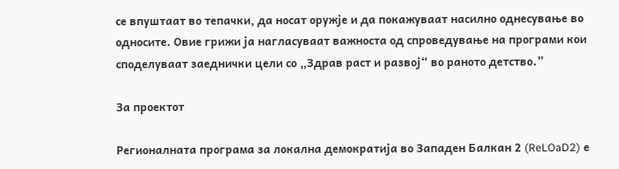се впуштаат во тепачки, да носат оружје и да покажуваат насилно однесување во односите. Овие грижи ја нагласуваат важноста од спроведување на програми кои споделуваат заеднички цели со „Здрав раст и развој“ во раното детство.”

За проектот

Регионалната програма за локална демократија во Западен Балкан 2 (ReLOaD2) е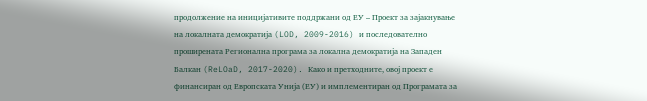продолжение на иницијативите поддржани од ЕУ – Проект за зајакнување на локалната демократија (LOD, 2009-2016) и последователно проширената Регионална програма за локална демократија на Западен Балкан (ReLOaD, 2017-2020). Како и претходните, овој проект е финансиран од Европската Унија (ЕУ) и имплементиран од Програмата за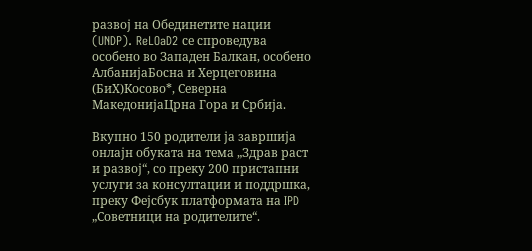развој на Обединетите нации (UNDP). ReLOaD2 се спроведува особено во Западен Балкан, особено  АлбанијаБосна и Херцеговина (БиХ)Косово*, Северна МакедонијаЦрна Гора и Србија.

Вкупно 150 родители ја завршија онлајн обуката на тема „Здрав раст и развој“, со преку 200 пристапни услуги за консултации и поддршка, преку Фејсбук платформата на IPD „Советници на родителите“.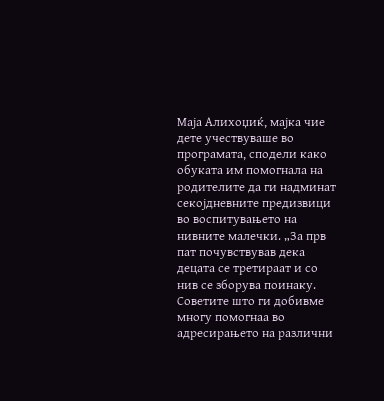Маја Алихоџиќ, мајка чие дете учествуваше во програмата, сподели како обуката им помогнала на родителите да ги надминат секојдневните предизвици во воспитувањето на нивните малечки. „За прв пат почувствував дека децата се третираат и со нив се зборува поинаку. Советите што ги добивме многу помогнаа во адресирањето на различни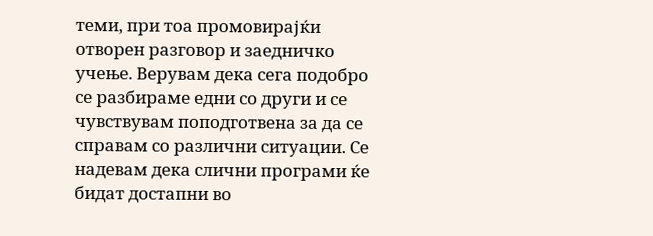теми, при тоа промовирајќи отворен разговор и заедничко учење. Верувам дека сега подобро се разбираме едни со други и се чувствувам поподготвена за да се справам со различни ситуации. Се надевам дека слични програми ќе бидат достапни во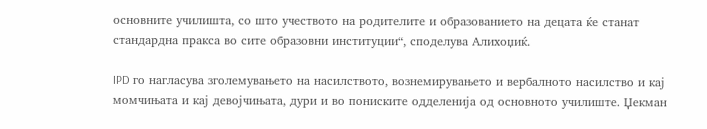основните училишта, со што учеството на родителите и образованието на децата ќе станат стандардна пракса во сите образовни институции“, споделува Алихоџиќ.

IPD го нагласува зголемувањето на насилството, вознемирувањето и вербалното насилство и кај момчињата и кај девојчињата, дури и во пониските одделенија од основното училиште. Џекман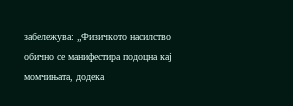забележува: „Физичкото насилство обично се манифестира подоцна кај момчињата, додека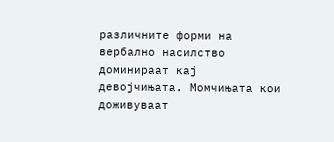различните форми на вербално насилство доминираат кај девојчињата. Момчињата кои доживуваат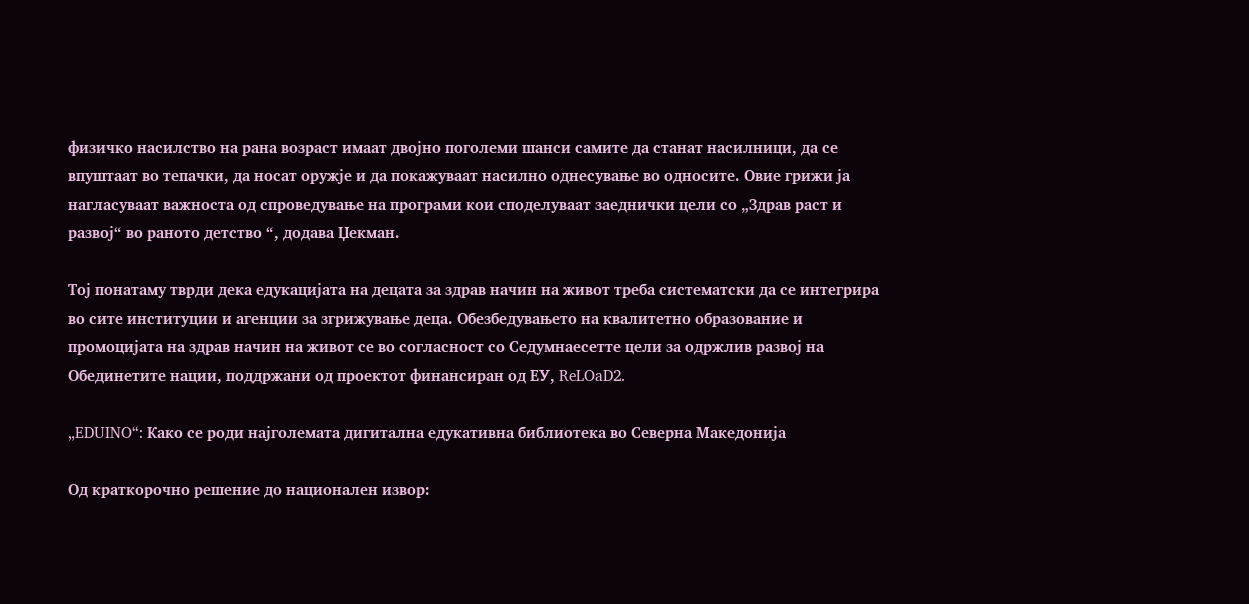физичко насилство на рана возраст имаат двојно поголеми шанси самите да станат насилници, да се впуштаат во тепачки, да носат оружје и да покажуваат насилно однесување во односите. Овие грижи ја нагласуваат важноста од спроведување на програми кои споделуваат заеднички цели со „Здрав раст и развој“ во раното детство “, додава Џекман.

Тој понатаму тврди дека едукацијата на децата за здрав начин на живот треба систематски да се интегрира во сите институции и агенции за згрижување деца. Обезбедувањето на квалитетно образование и промоцијата на здрав начин на живот се во согласност со Седумнаесетте цели за одржлив развој на Обединетите нации, поддржани од проектот финансиран од ЕУ, ReLOaD2.

„EDUINO“: Како се роди најголемата дигитална едукативна библиотека во Северна Македонија

Од краткорочно решение до национален извор: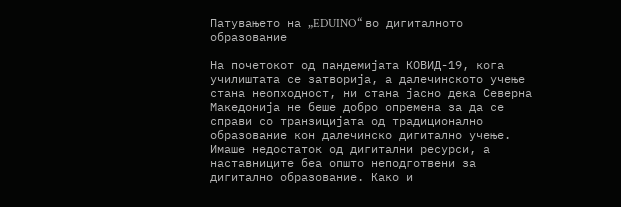Патувањето на „EDUINO“ во дигиталното образование

На почетокот од пандемијата КОВИД-19, кога училиштата се затворија, а далечинското учење стана неопходност, ни стана јасно дека Северна Македонија не беше добро опремена за да се справи со транзицијата од традиционално образование кон далечинско дигитално учење. Имаше недостаток од дигитални ресурси, а наставниците беа општо неподготвени за дигитално образование. Како и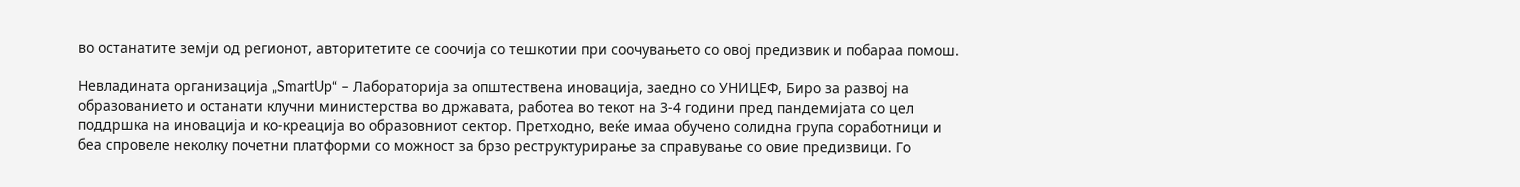во останатите земји од регионот, авторитетите се соочија со тешкотии при соочувањето со овој предизвик и побараа помош.

Невладината организација „SmartUp“ – Лабораторија за општествена иновација, заедно со УНИЦЕФ, Биро за развој на образованието и останати клучни министерства во државата, работеа во текот на 3-4 години пред пандемијата со цел поддршка на иновација и ко-креација во образовниот сектор. Претходно, веќе имаа обучено солидна група соработници и беа спровеле неколку почетни платформи со можност за брзо реструктурирање за справување со овие предизвици. Го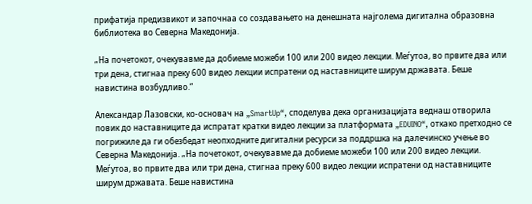прифатија предизвикот и започнаа со создавањето на денешната најголема дигитална образовна библиотека во Северна Македонија.

„На почетокот, очекувавме да добиеме можеби 100 или 200 видео лекции. Меѓутоа, во првите два или три дена, стигнаа преку 600 видео лекции испратени од наставниците ширум државата. Беше навистина возбудливо.“

Александар Лазовски, ко-основач на „SmartUp“, споделува дека организацијата веднаш отворила повик до наставниците да испратат кратки видео лекции за платформата „EDUINO“, откако претходно се погрижиле да ги обезбедат неопходните дигитални ресурси за поддршка на далечинско учење во Северна Македонија. „На почетокот, очекувавме да добиеме можеби 100 или 200 видео лекции. Меѓутоа, во првите два или три дена, стигнаа преку 600 видео лекции испратени од наставниците ширум државата. Беше навистина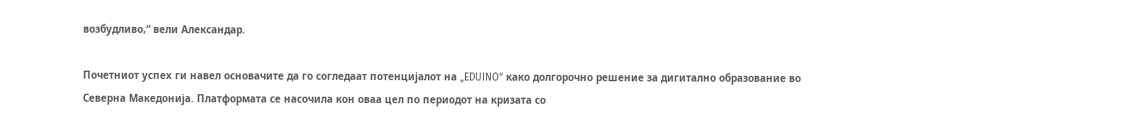возбудливо,“ вели Александар.

Почетниот успех ги навел основачите да го согледаат потенцијалот на „EDUINO“ како долгорочно решение за дигитално образование во Северна Македонија. Платформата се насочила кон оваа цел по периодот на кризата со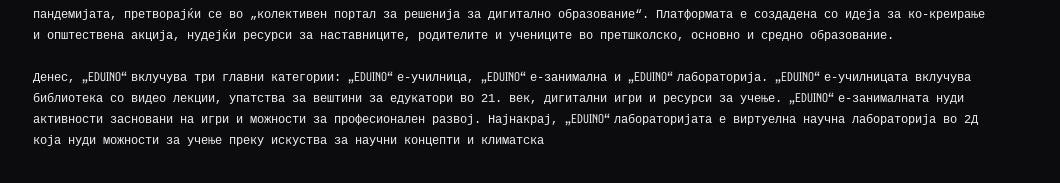пандемијата, претворајќи се во „колективен портал за решенија за дигитално образование“. Платформата е создадена со идеја за ко-креирање и општествена акција, нудејќи ресурси за наставниците, родителите и учениците во претшколско, основно и средно образование.

Денес, „EDUINO“ вклучува три главни категории: „EDUINO“ е-училница, „EDUINO“ е-занимална и „EDUINO“ лабораторија. „EDUINO“ е-училницата вклучува библиотека со видео лекции, упатства за вештини за едукатори во 21. век, дигитални игри и ресурси за учење. „EDUINO“ е-занималната нуди активности засновани на игри и можности за професионален развој. Најнакрај, „EDUINO“ лабораторијата е виртуелна научна лабораторија во 2Д која нуди можности за учење преку искуства за научни концепти и климатска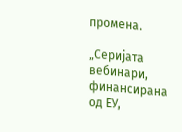промена.

„Серијата вебинари, финансирана од ЕУ,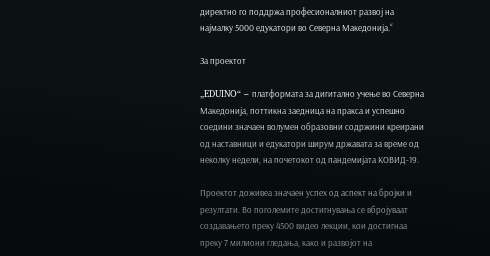директно го поддржа професионалниот развој на најмалку 5000 едукатори во Северна Македонија.“

За проектот

„EDUINO“ – платформата за дигитално учење во Северна Македонија, поттикна заедница на пракса и успешно соедини значаен волумен образовни содржини креирани од наставници и едукатори ширум државата за време од неколку недели, на почетокот од пандемијата КОВИД-19.

Проектот доживеа значаен успех од аспект на бројки и резултати. Во поголемите достигнувања се вбројуваат создавањето преку 4500 видео лекции, кои достигнаа преку 7 милиони гледања, како и развојот на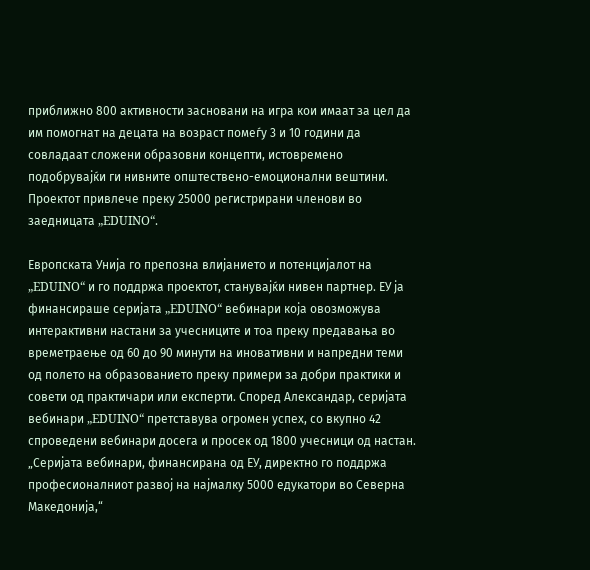приближно 800 активности засновани на игра кои имаат за цел да им помогнат на децата на возраст помеѓу 3 и 10 години да совладаат сложени образовни концепти, истовремено подобрувајќи ги нивните општествено-емоционални вештини. Проектот привлече преку 25000 регистрирани членови во заедницата „EDUINO“.

Европската Унија го препозна влијанието и потенцијалот на „EDUINO“ и го поддржа проектот, станувајќи нивен партнер. ЕУ ја финансираше серијата „EDUINO“ вебинари која овозможува интерактивни настани за учесниците и тоа преку предавања во времетраење од 60 до 90 минути на иновативни и напредни теми од полето на образованието преку примери за добри практики и совети од практичари или експерти. Според Александар, серијата вебинари „EDUINO“ претставува огромен успех, со вкупно 42 спроведени вебинари досега и просек од 1800 учесници од настан. „Серијата вебинари, финансирана од ЕУ, директно го поддржа професионалниот развој на најмалку 5000 едукатори во Северна Македонија,“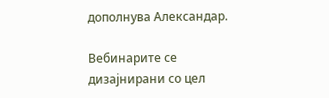дополнува Александар.

Вебинарите се дизајнирани со цел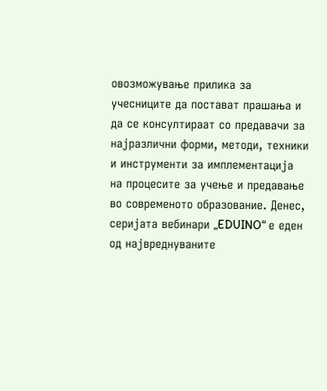овозможување прилика за учесниците да постават прашања и да се консултираат со предавачи за најразлични форми, методи, техники и инструменти за имплементација на процесите за учење и предавање во современото образование. Денес, серијата вебинари „EDUINO“ е еден од највреднуваните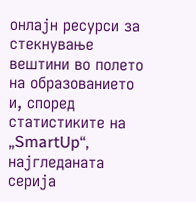онлајн ресурси за стекнување вештини во полето на образованието и, според статистиките на „SmartUp“, најгледаната серија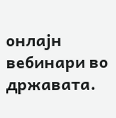онлајн вебинари во државата.